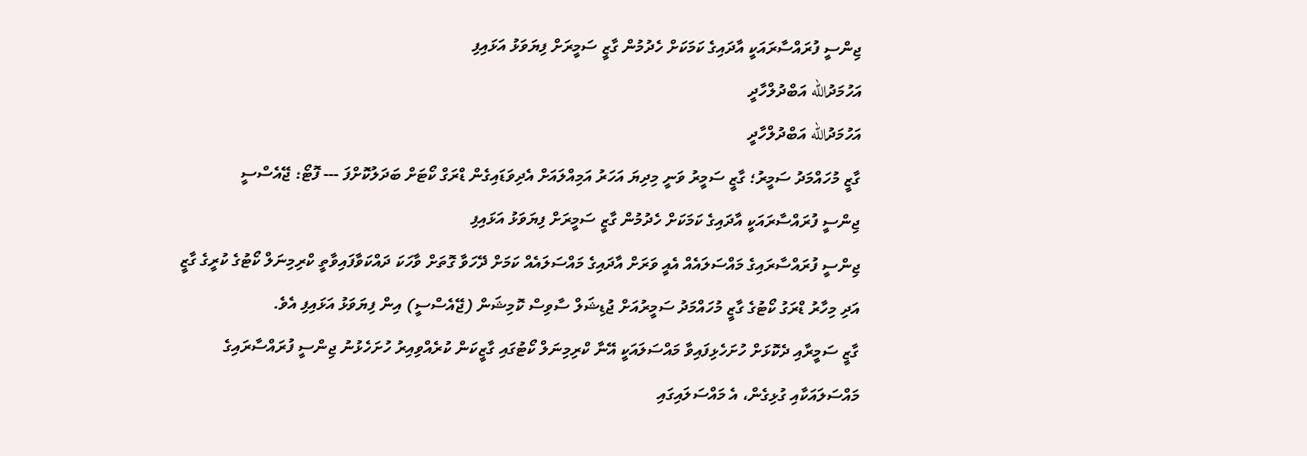ޖިންސީ ފުރައްސާރައަކީ އާދައިގެ ކަމަކަށް ހެދުމުން ގާޒީ ސަމީރަށް ފިޔަވަޅު އަޅައިފި
އަހުމަދުالله އަބްދުލްހާދީ
އަހުމަދުالله އަބްދުލްހާދީ
ގާޒީ މުހައްމަދު ސަމީރު؛ ގާޒީ ސަމީރު ވަނީ މިދިޔަ އަހަރު އަމިއްލައަށް އެދިވަޑައިގެން ޑްރަގް ކޯޓަށް ބަދަލުކޮށްފަ --- ފޮޓޯ: ޖޭއެސްސީ
ޖިންސީ ފުރައްސާރައަކީ އާދައިގެ ކަމަކަށް ހެދުމުން ގާޒީ ސަމީރަށް ފިޔަވަޅު އަޅައިފި
ޖިންސީ ފުރައްސާރައިގެ މައްސަލައެއް އެއީ ވަރަށް އާދައިގެ މައްސަލައެއް ކަމަށް ދޭހަވާ ގޮތަށް ވާހަކަ ދައްކަވާފައިވާތީ ކްރިމިނަލް ކޯޓުގެ ކުރީގެ ގާޒީ އަދި މިހާރު ޑްރަގު ކޯޓުގެ ގާޒީ މުހައްމަދު ސަމީރުއަށް ޖުޑިޝަލް ސާވިސް ކޮމިޝަން (ޖޭއެސްސީ) އިން ފިޔަވަޅު އަޅައިފި އެވެ.
ގާޒީ ސަމީރާއި ދެކޮޅަށް ހުށަހެޅިފައިވާ މައްސަލައަކީ އޭނާ ކްރިމިނަލް ކޯޓުގައި ގާޒީކަން ކުރެއްވިއިރު ހުށަހެޅުނު ޖިންސީ ފުރައްސާރައިގެ މައްސަލައަކާއި ގުޅިގެން، އެ މައްސަލައިގައި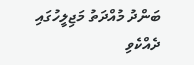ބަންދު މުއްދަތު މަޖިލީހުގައި ދެއްކެވި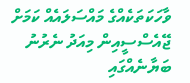ވާހަކަތަކެއްގެ މައްސަލައެއް ކަމަށް ޖޭއެސްސީއިން މިއަދު ނެރުނު ބަޔާނެއްގައި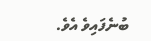ބުނެފައިވެ އެވެ.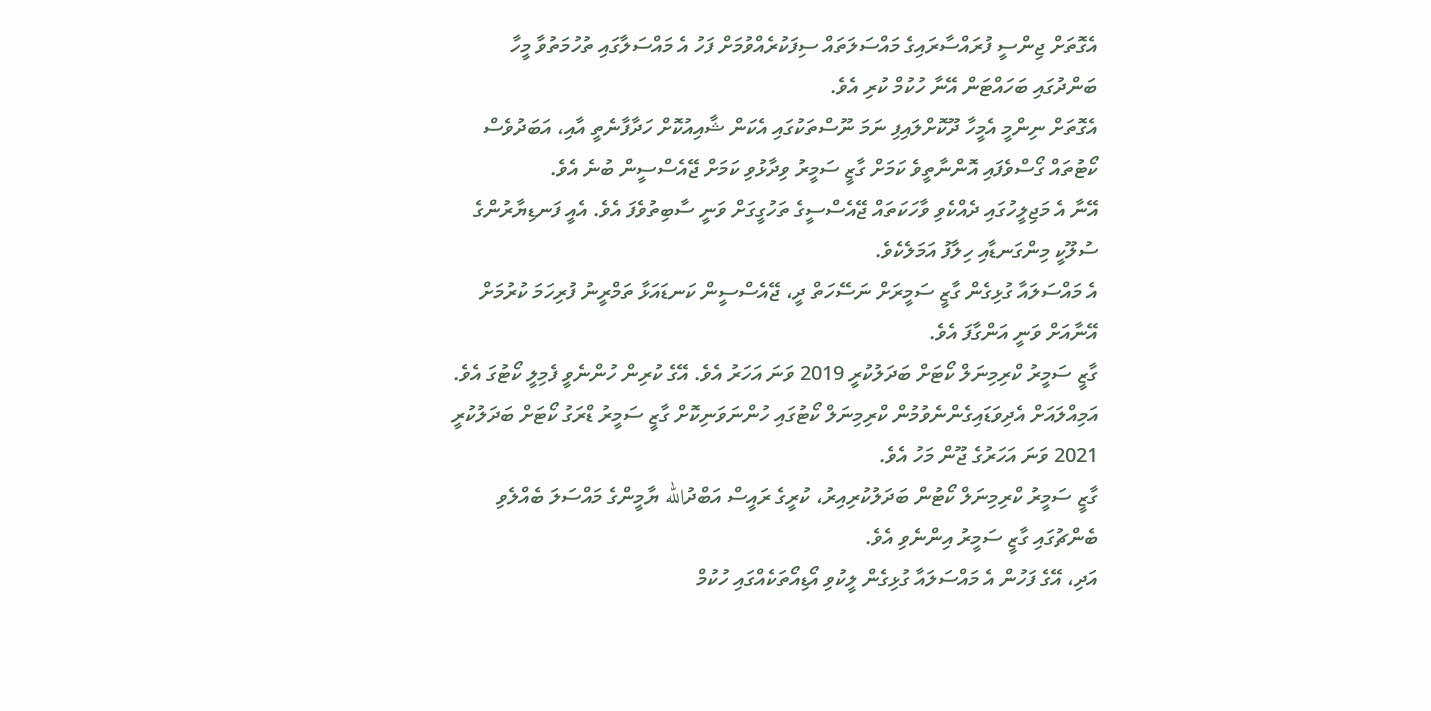އެގޮތަށް ޖިންސީ ފުރައްސާރައިގެ މައްސަލަތައް ސިފަކުރެއްވުމަށް ފަހު އެ މައްސަލާގައި ތުހުމަތުވާ މީހާ ބަންދުގައި ބަހައްޓަން އޭނާ ހުކުމް ކުރި އެވެ.
އެގޮތަށް ނިންމީ އެމީހާ ދޫކޮށްލައިފި ނަމަ ނޫސްތަކުގައި އެކަން ޝާއިއުކޮށް ހަދާފާނެތީ އާއި، އަބަދުވެސް ކޯޓުތައް ގޯސްވެފައި އޮންނާތީވެ ކަމަށް ގާޒީ ސަމީރު ވިދާޅުވި ކަމަށް ޖޭއެސްސީން ބުނެ އެވެ.
އޭނާ އެ މަޖިލީހުގައި ދެއްކެވި ވާހަކަތައް ޖޭއެސްސީގެ ތަހުގީގަށް ވަނީ ސާބިތުވެފަ އެވެ. އެއީ ފަނޑިޔާރުންގެ ސުލޫކީ މިންގަނޑާއި ހިލާފު އަމަލެކެވެ.
އެ މައްސަލައާ ގުޅިގެން ގާޒީ ސަމީރަށް ނަސޭހަތް ދީ، ޖޭއެސްސީން ކަނޑައަޅާ ތަމްރީނު ފުރިހަމަ ކުރުމަށް އޭނާއަށް ވަނީ އަންގާފަ އެވެ.
ގާޒީ ސަމީރު ކްރިމިނަލް ކޯޓަށް ބަދަލުކުރީ 2019 ވަނަ އަހަރު އެވެ. އޭގެ ކުރިން ހުންނެވީ ފެމިލީ ކޯޓުގަ އެވެ. އަމިއްލައަށް އެދިވަޑައިގެންނެވުމުން ކްރިމިނަލް ކޯޓުގައި ހުންނަވަނިކޮށް ގާޒީ ސަމީރު ޑްރަގު ކޯޓަށް ބަދަލުކުރީ 2021 ވަނަ އަހަރުގެ ޖޫން މަހު އެވެ.
ގާޒީ ސަމީރު ކްރިމިނަލް ކޯޓުން ބަދަލުކުރިއިރު، ކުރީގެ ރައީސް އަބްދުالله ޔާމީންގެ މައްސަލަ ބެއްލެވި ބެންޗުގައި ގާޒީ ސަމީރު އިންނެވި އެވެ.
އަދި، އޭގެ ފަހުން އެ މައްސަލައާ ގުޅިގެން ލީކުވި އޯޑިއޯތަކެއްގައި ހުކުމް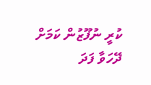ކުރީ ނުފޫޒުން ކަމަށް ދޭހަވާ ފަދަ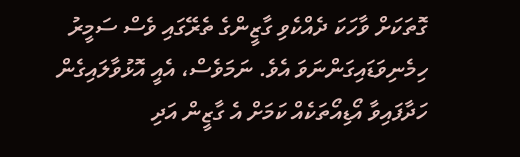ގޮތަކަށް ވާހަކަ ދެއްކެވި ގާޒީންގެ ތެރޭގައި ވެސް ސަމީރު ހިމެނިވަޑައިގަންނަވަ އެވެ. ނަމަވެސް، އެއީ އޮޅުވާލައިގެން ހަދާފައިވާ އޯޑިއޯތަކެއް ކަމަށް އެ ގާޒީން އަދި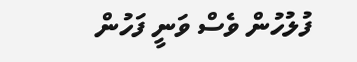ފުލުހުން ވެސް ވަނީ ފަހުން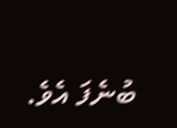ބުނެފަ އެވެ.